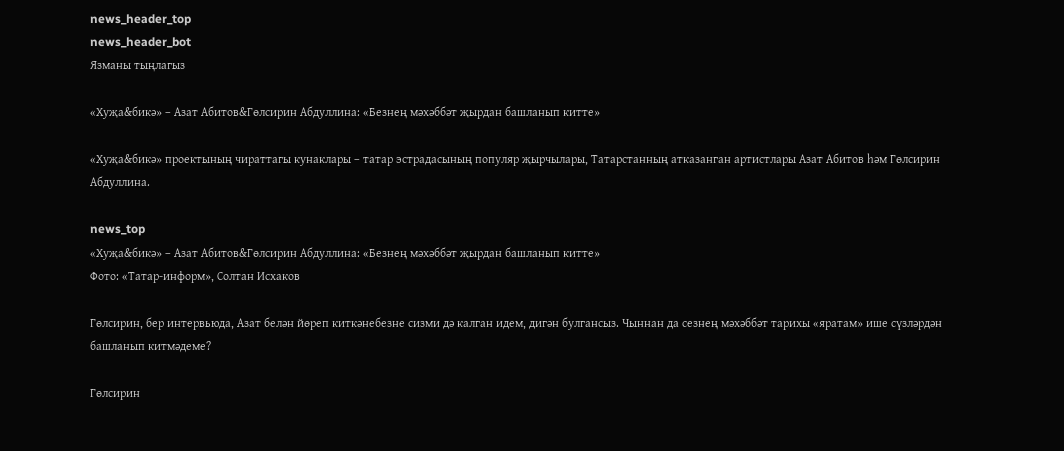news_header_top
news_header_bot
Язманы тыңлагыз

«Хуҗа&бикә» – Азат Абитов&Гөлсирин Абдуллина: «Безнең мәхәббәт җырдан башланып китте»

«Хуҗа&бикә» проектының чираттагы кунаклары – татар эстрадасының популяр җырчылары, Татарстанның атказанган артистлары Азат Абитов һәм Гөлсирин Абдуллина.

news_top
«Хуҗа&бикә» – Азат Абитов&Гөлсирин Абдуллина: «Безнең мәхәббәт җырдан башланып китте»
Фото: «Татар-информ», Солтан Исхаков

Гөлсирин, бер интервьюда, Азат белән йөреп киткәнебезне сизми дә калган идем, дигән булгансыз. Чыннан да сезнең мәхәббәт тарихы «яратам» ише сүзләрдән башланып китмәдеме?

Гөлсирин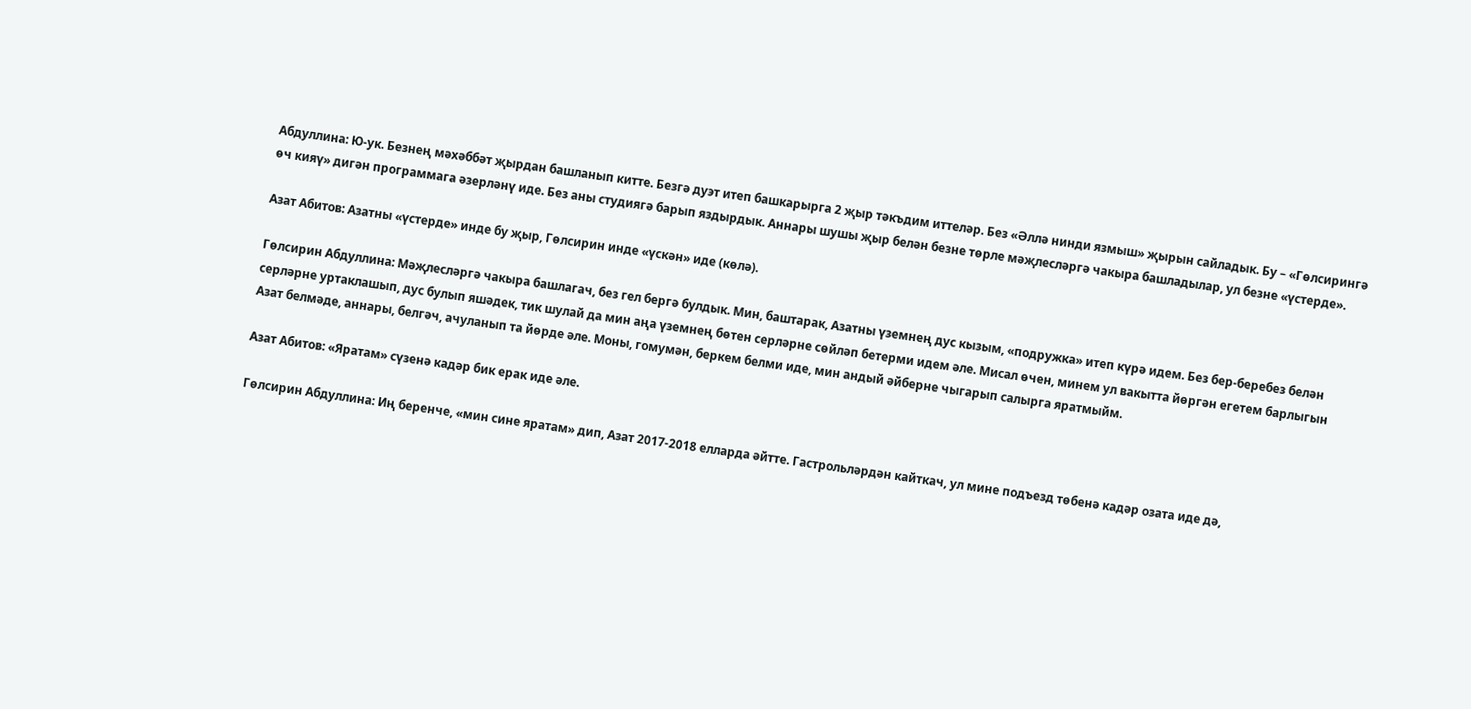Абдуллина: Ю-ук. Безнең мәхәббәт җырдан башланып китте. Безгә дуэт итеп башкарырга 2 җыр тәкъдим иттеләр. Без «Әллә нинди язмыш» җырын сайладык. Бу – «Гөлсирингә өч кияү» дигән программага әзерләнү иде. Без аны студиягә барып яздырдык. Аннары шушы җыр белән безне төрле мәҗлесләргә чакыра башладылар, ул безне «үстерде».

Азат Абитов: Азатны «үстерде» инде бу җыр, Гөлсирин инде «үскән» иде (көлә).

Гөлсирин Абдуллина: Мәҗлесләргә чакыра башлагач, без гел бергә булдык. Мин, баштарак, Азатны үземнең дус кызым, «подружка» итеп күрә идем. Без бер-беребез белән серләрне уртаклашып, дус булып яшәдек, тик шулай да мин аңа үземнең бөтен серләрне сөйләп бетерми идем әле. Мисал өчен, минем ул вакытта йөргән егетем барлыгын Азат белмәде, аннары, белгәч, ачуланып та йөрде әле. Моны, гомумән, беркем белми иде, мин андый әйберне чыгарып салырга яратмыйм.

Азат Абитов: «Яратам» сүзенә кадәр бик ерак иде әле.

Гөлсирин Абдуллина: Иң беренче, «мин сине яратам» дип, Азат 2017-2018 елларда әйтте. Гастрольләрдән кайткач, ул мине подъезд төбенә кадәр озата иде дә,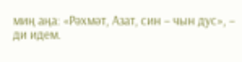миң аңа: «Рәхмәт, Азат, син – чын дус», – ди идем.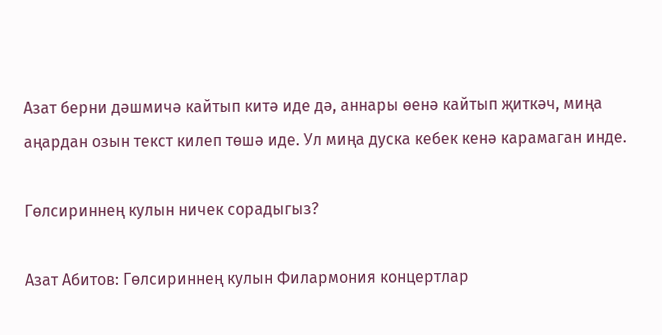Азат берни дәшмичә кайтып китә иде дә, аннары өенә кайтып җиткәч, миңа аңардан озын текст килеп төшә иде. Ул миңа дуска кебек кенә карамаган инде.

Гөлсириннең кулын ничек сорадыгыз?

Азат Абитов: Гөлсириннең кулын Филармония концертлар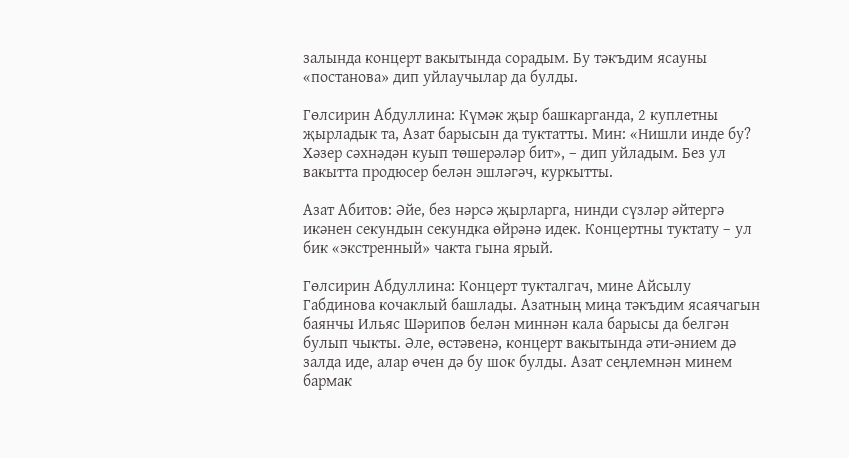залында концерт вакытында сорадым. Бу тәкъдим ясауны «постанова» дип уйлаучылар да булды.

Гөлсирин Абдуллина: Күмәк җыр башкарганда, 2 куплетны җырладык та, Азат барысын да туктатты. Мин: «Нишли инде бу? Хәзер сәхнәдән куып төшерәләр бит», – дип уйладым. Без ул вакытта продюсер белән эшләгәч, куркытты.

Азат Абитов: Әйе, без нәрсә җырларга, нинди сүзләр әйтергә икәнен секундын секундка өйрәнә идек. Концертны туктату – ул бик «экстренный» чакта гына ярый.

Гөлсирин Абдуллина: Концерт тукталгач, мине Айсылу Габдинова кочаклый башлады. Азатның миңа тәкъдим ясаячагын баянчы Ильяс Шәрипов белән миннән кала барысы да белгән булып чыкты. Әле, өстәвенә, концерт вакытында әти-әнием дә залда иде, алар өчен дә бу шок булды. Азат сеңлемнән минем бармак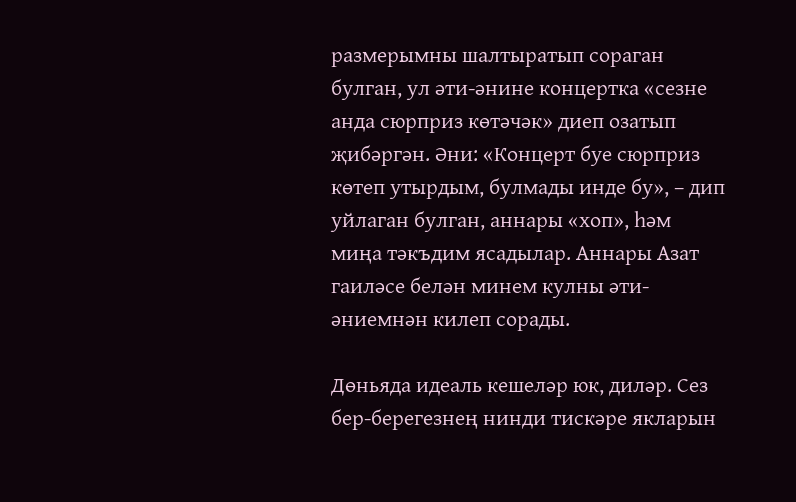размерымны шалтыратып сораган булган, ул әти-әнине концертка «сезне анда сюрприз көтәчәк» диеп озатып җибәргән. Әни: «Концерт буе сюрприз көтеп утырдым, булмады инде бу», – дип уйлаган булган, аннары «хоп», һәм миңа тәкъдим ясадылар. Аннары Азат гаиләсе белән минем кулны әти-әниемнән килеп сорады.

Дөньяда идеаль кешеләр юк, диләр. Сез бер-берегезнең нинди тискәре якларын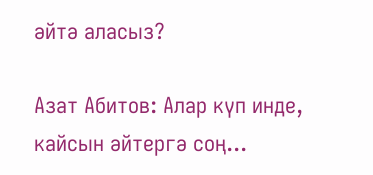әйтә аласыз?

Азат Абитов: Алар күп инде, кайсын әйтергә соң...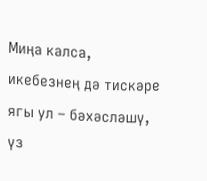Миңа калса, икебезнең дә тискәре ягы ул – бәхәсләшү, үз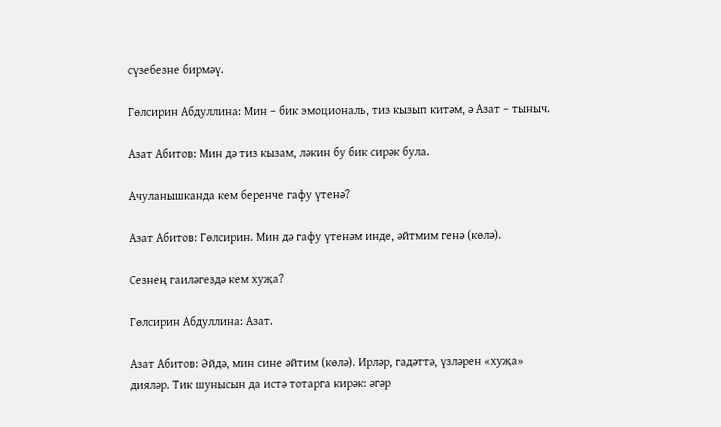сүзебезне бирмәү.

Гөлсирин Абдуллина: Мин – бик эмоциональ, тиз кызып китәм, ә Азат – тыныч.

Азат Абитов: Мин дә тиз кызам, ләкин бу бик сирәк була.

Ачуланышканда кем беренче гафу үтенә?

Азат Абитов: Гөлсирин. Мин дә гафу үтенәм инде, әйтмим генә (көлә).

Сезнең гаиләгездә кем хуҗа?

Гөлсирин Абдуллина: Азат.

Азат Абитов: Әйдә, мин сине әйтим (көлә). Ирләр, гадәттә, үзләрен «хуҗа» дияләр. Тик шунысын да истә тотарга кирәк: әгәр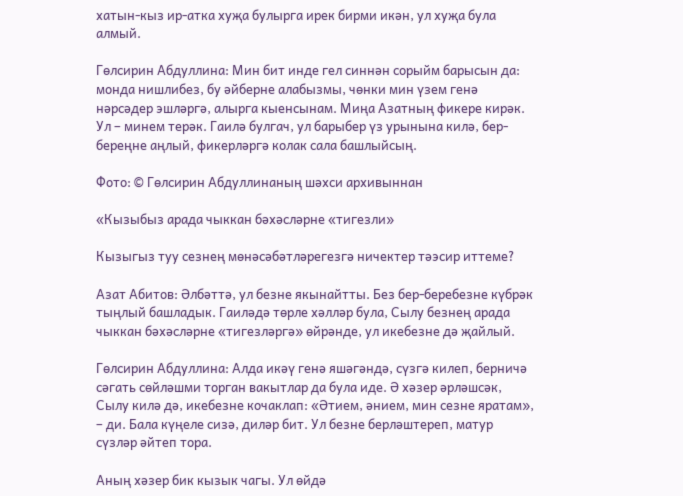хатын-кыз ир-атка хуҗа булырга ирек бирми икән, ул хуҗа була алмый.

Гөлсирин Абдуллина: Мин бит инде гел синнән сорыйм барысын да: монда нишлибез, бу әйберне алабызмы, чөнки мин үзем генә нәрсәдер эшләргә, алырга кыенсынам. Миңа Азатның фикере кирәк. Ул – минем терәк. Гаилә булгач, ул барыбер үз урынына килә, бер-береңне аңлый, фикерләргә колак сала башлыйсың.

Фото: © Гөлсирин Абдуллинаның шәхси архивыннан

«Кызыбыз арада чыккан бәхәсләрне «тигезли»

Кызыгыз туу сезнең мөнәсәбәтләрегезгә ничектер тәэсир иттеме?

Азат Абитов: Әлбәттә, ул безне якынайтты. Без бер-беребезне күбрәк тыңлый башладык. Гаиләдә төрле хәлләр була, Сылу безнең арада чыккан бәхәсләрне «тигезләргә» өйрәнде, ул икебезне дә җайлый.

Гөлсирин Абдуллина: Алда икәү генә яшәгәндә, сүзгә килеп, берничә сәгать сөйләшми торган вакытлар да була иде. Ә хәзер әрләшсәк, Сылу килә дә, икебезне кочаклап: «Әтием, әнием, мин сезне яратам», – ди. Бала күңеле сизә, диләр бит. Ул безне берләштереп, матур сүзләр әйтеп тора.

Аның хәзер бик кызык чагы. Ул өйдә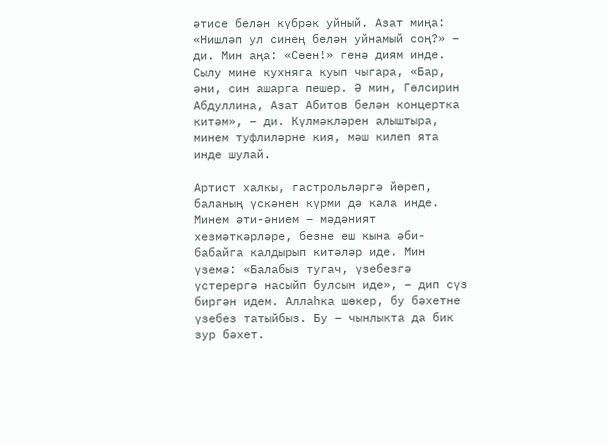әтисе белән күбрәк уйный. Азат миңа: «Нишләп ул синең белән уйнамый соң?» – ди. Мин аңа: «Сөен!» генә диям инде. Сылу мине кухняга куып чыгара, «Бар, әни, син ашарга пешер. Ә мин, Гөлсирин Абдуллина, Азат Абитов белән концертка китәм», – ди. Күлмәкләрен алыштыра, минем туфлиләрне кия, мәш килеп ята инде шулай.

Артист халкы, гастрольләргә йөреп, баланың үскәнен күрми дә кала инде. Минем әти-әнием – мәдәният хезмәткәрләре, безне еш кына әби-бабайга калдырып китәләр иде. Мин үземә: «Балабыз тугач, үзебезгә үстерергә насыйп булсын иде», – дип сүз биргән идем. Аллаһка шөкер, бу бәхетне үзебез татыйбыз. Бу – чынлыкта да бик зур бәхет.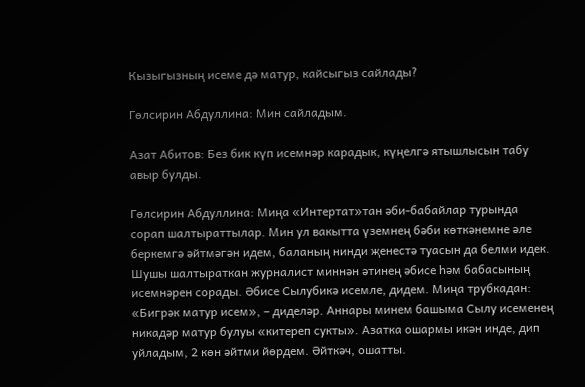Кызыгызның исеме дә матур, кайсыгыз сайлады?

Гөлсирин Абдуллина: Мин сайладым.

Азат Абитов: Без бик күп исемнәр карадык, күңелгә ятышлысын табу авыр булды.

Гөлсирин Абдуллина: Миңа «Интертат»тан әби-бабайлар турында сорап шалтыраттылар. Мин ул вакытта үземнең бәби көткәнемне әле беркемгә әйтмәгән идем, баланың нинди җенестә туасын да белми идек. Шушы шалтыраткан журналист миннән әтинең әбисе һәм бабасының исемнәрен сорады. Әбисе Сылубикә исемле, дидем. Миңа трубкадан: «Бигрәк матур исем», – диделәр. Аннары минем башыма Сылу исеменең никадәр матур булуы «китереп сукты». Азатка ошармы икән инде, дип уйладым, 2 көн әйтми йөрдем. Әйткәч, ошатты.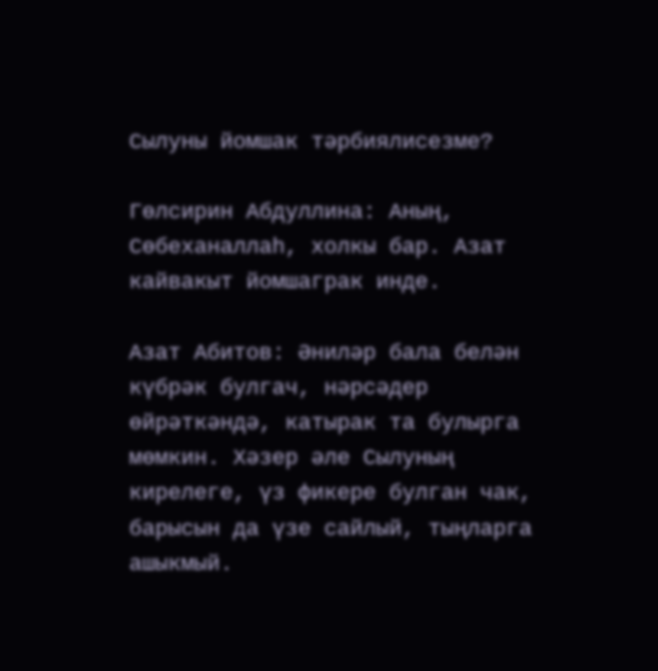Сылуны йомшак тәрбиялисезме?

Гөлсирин Абдуллина: Аның, Сөбеханаллаһ, холкы бар. Азат кайвакыт йомшаграк инде.

Азат Абитов: Әниләр бала белән күбрәк булгач, нәрсәдер өйрәткәндә, катырак та булырга мөмкин. Хәзер әле Сылуның кирелеге, үз фикере булган чак, барысын да үзе сайлый, тыңларга ашыкмый.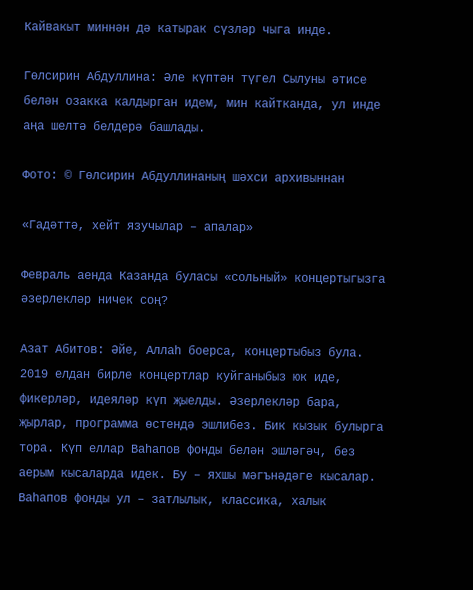Кайвакыт миннән дә катырак сүзләр чыга инде.

Гөлсирин Абдуллина: Әле күптән түгел Сылуны әтисе белән озакка калдырган идем, мин кайтканда, ул инде аңа шелтә белдерә башлады.

Фото: © Гөлсирин Абдуллинаның шәхси архивыннан

«Гадәттә, хейт язучылар – апалар»

Февраль аенда Казанда буласы «сольный» концертыгызга әзерлекләр ничек соң?

Азат Абитов: Әйе, Аллаһ боерса, концертыбыз була. 2019 елдан бирле концертлар куйганыбыз юк иде, фикерләр, идеяләр күп җыелды. Әзерлекләр бара, җырлар, программа өстендә эшлибез. Бик кызык булырга тора. Күп еллар Ваһапов фонды белән эшләгәч, без аерым кысаларда идек. Бу – яхшы мәгънәдәге кысалар. Ваһапов фонды ул – затлылык, классика, халык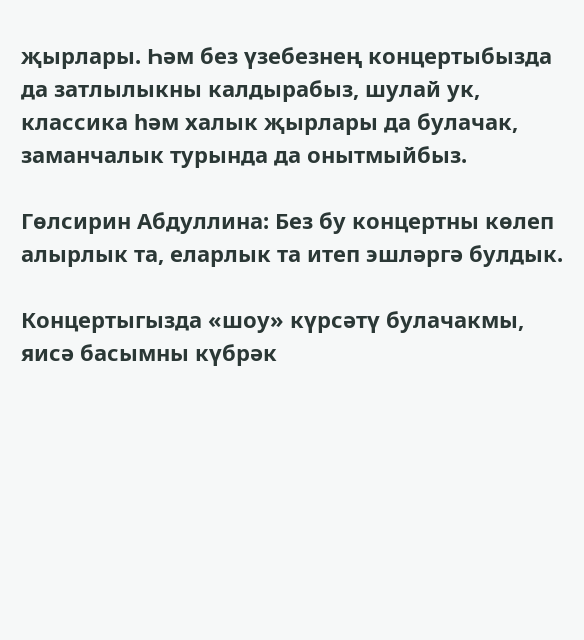җырлары. Һәм без үзебезнең концертыбызда да затлылыкны калдырабыз, шулай ук, классика һәм халык җырлары да булачак, заманчалык турында да онытмыйбыз.

Гөлсирин Абдуллина: Без бу концертны көлеп алырлык та, еларлык та итеп эшләргә булдык.

Концертыгызда «шоу» күрсәтү булачакмы, яисә басымны күбрәк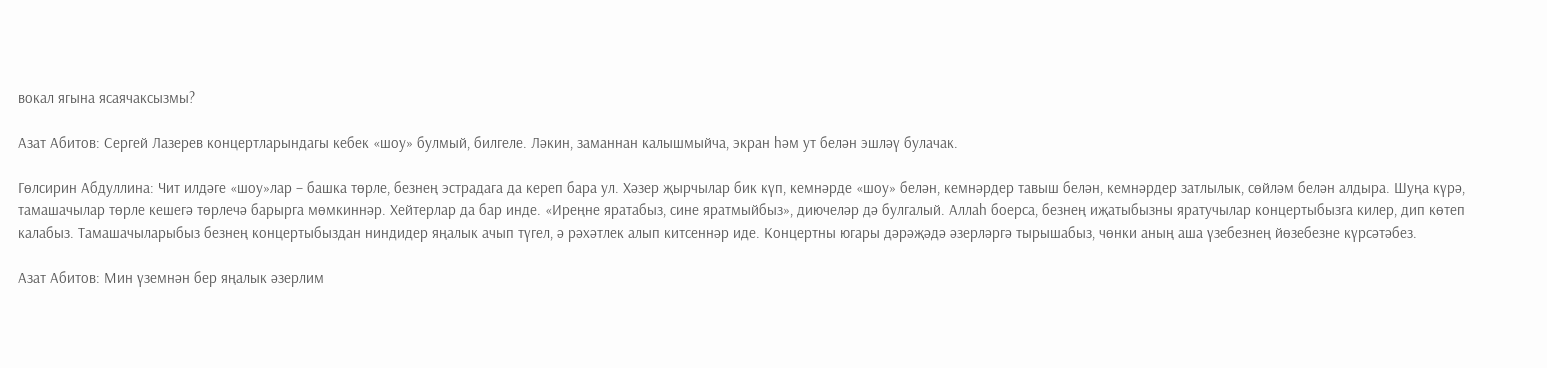вокал ягына ясаячаксызмы?

Азат Абитов: Сергей Лазерев концертларындагы кебек «шоу» булмый, билгеле. Ләкин, заманнан калышмыйча, экран һәм ут белән эшләү булачак.

Гөлсирин Абдуллина: Чит илдәге «шоу»лар – башка төрле, безнең эстрадага да кереп бара ул. Хәзер җырчылар бик күп, кемнәрде «шоу» белән, кемнәрдер тавыш белән, кемнәрдер затлылык, сөйләм белән алдыра. Шуңа күрә, тамашачылар төрле кешегә төрлечә барырга мөмкиннәр. Хейтерлар да бар инде. «Иреңне яратабыз, сине яратмыйбыз», диючеләр дә булгалый. Аллаһ боерса, безнең иҗатыбызны яратучылар концертыбызга килер, дип көтеп калабыз. Тамашачыларыбыз безнең концертыбыздан ниндидер яңалык ачып түгел, ә рәхәтлек алып китсеннәр иде. Концертны югары дәрәҗәдә әзерләргә тырышабыз, чөнки аның аша үзебезнең йөзебезне күрсәтәбез.

Азат Абитов: Мин үземнән бер яңалык әзерлим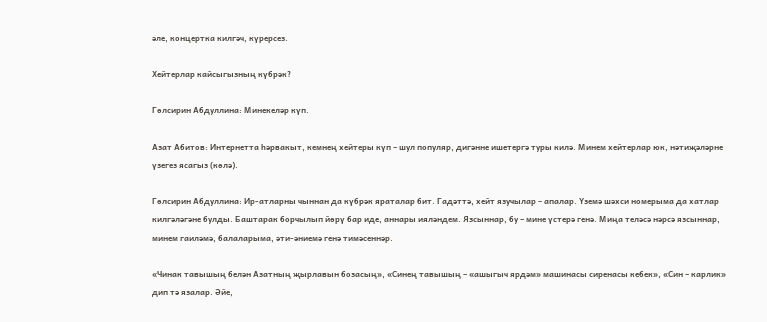әле, концертка килгәч, күрерсез.

Хейтерлар кайсыгызның күбрәк?

Гөлсирин Абдуллина: Минекеләр күп.

Азат Абитов: Интернетта һәрвакыт, кемнең хейтеры күп – шул популяр, дигәнне ишетергә туры килә. Минем хейтерлар юк, нәтиҗәләрне үзегез ясагыз (көлә).

Гөлсирин Абдуллина: Ир-атларны чыннан да күбрәк яраталар бит. Гадәттә, хейт язучылар – апалар. Үземә шәхси номерыма да хатлар килгәләгәне булды. Баштарак борчылып йөрү бар иде, аннары ияләндем. Язсыннар, бу – мине үстерә генә. Миңа теләсә нәрсә язсыннар, минем гаиләмә, балаларыма, әти-әниемә генә тимәсеннәр.

«Чинак тавышың белән Азатның җырлавын бозасың», «Синең тавышың – «ашыгыч ярдәм» машинасы сиренасы кебек», «Син – карлик» дип тә язалар. Әйе,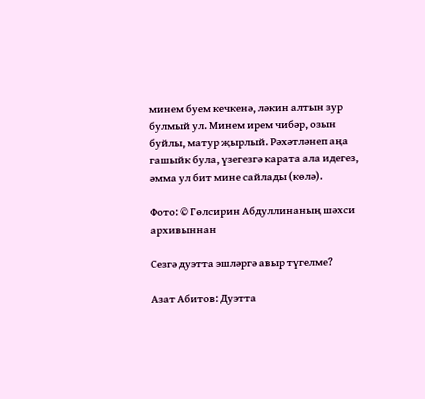минем буем кечкенә, ләкин алтын зур булмый ул. Минем ирем чибәр, озын буйлы, матур җырлый. Рәхәтләнеп аңа гашыйк була, үзегезгә карата ала идегез, әмма ул бит мине сайлады (көлә).

Фото: © Гөлсирин Абдуллинаның шәхси архивыннан

Сезгә дуэтта эшләргә авыр түгелме?

Азат Абитов: Дуэтта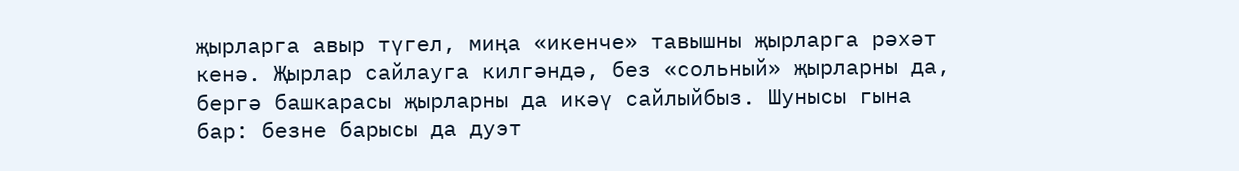җырларга авыр түгел, миңа «икенче» тавышны җырларга рәхәт кенә. Җырлар сайлауга килгәндә, без «сольный» җырларны да, бергә башкарасы җырларны да икәү сайлыйбыз. Шунысы гына бар: безне барысы да дуэт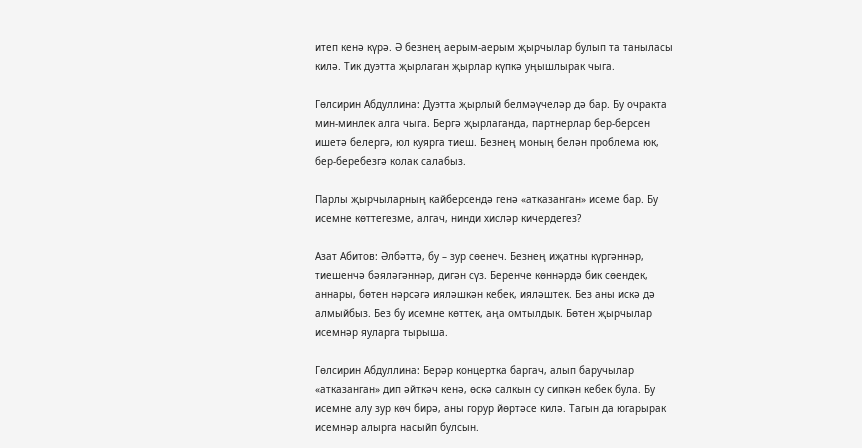итеп кенә күрә. Ә безнең аерым-аерым җырчылар булып та таныласы килә. Тик дуэтта җырлаган җырлар күпкә уңышлырак чыга.

Гөлсирин Абдуллина: Дуэтта җырлый белмәүчеләр дә бар. Бу очракта мин-минлек алга чыга. Бергә җырлаганда, партнерлар бер-берсен ишетә белергә, юл куярга тиеш. Безнең моның белән проблема юк, бер-беребезгә колак салабыз.

Парлы җырчыларның кайберсендә генә «атказанган» исеме бар. Бу исемне көттегезме, алгач, нинди хисләр кичердегез?

Азат Абитов: Әлбәттә, бу – зур сөенеч. Безнең иҗатны күргәннәр, тиешенчә бәяләгәннәр, дигән сүз. Беренче көннәрдә бик сөендек, аннары, бөтен нәрсәгә ияләшкән кебек, ияләштек. Без аны искә дә алмыйбыз. Без бу исемне көттек, аңа омтылдык. Бөтен җырчылар исемнәр яуларга тырыша.

Гөлсирин Абдуллина: Берәр концертка баргач, алып баручылар «атказанган» дип әйткәч кенә, өскә салкын су сипкән кебек була. Бу исемне алу зур көч бирә, аны горур йөртәсе килә. Тагын да югарырак исемнәр алырга насыйп булсын.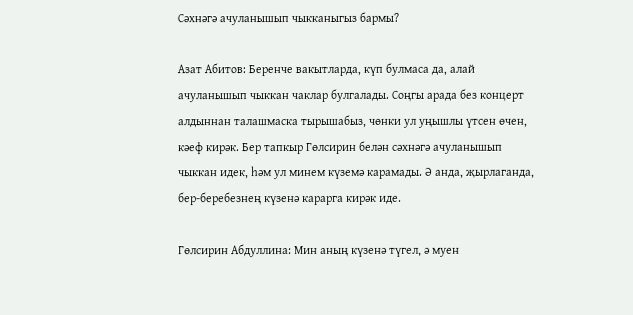Сәхнәгә ачуланышып чыкканыгыз бармы?

Азат Абитов: Беренче вакытларда, күп булмаса да, алай ачуланышып чыккан чаклар булгалады. Соңгы арада без концерт алдыннан талашмаска тырышабыз, чөнки ул уңышлы үтсен өчен, кәеф кирәк. Бер тапкыр Гөлсирин белән сәхнәгә ачуланышып чыккан идек, һәм ул минем күземә карамады. Ә анда, җырлаганда, бер-беребезнең күзенә карарга кирәк иде.

Гөлсирин Абдуллина: Мин аның күзенә түгел, ә муен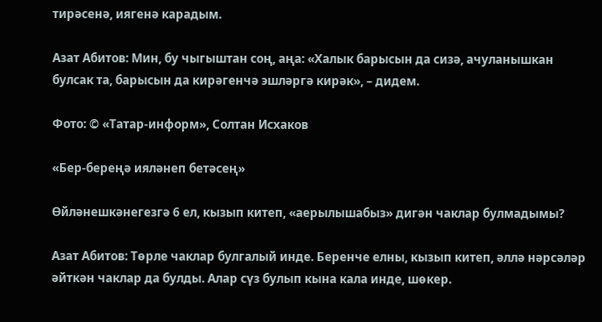тирәсенә, иягенә карадым.

Азат Абитов: Мин, бу чыгыштан соң, аңа: «Халык барысын да сизә, ачуланышкан булсак та, барысын да кирәгенчә эшләргә кирәк», – дидем.

Фото: © «Татар-информ», Солтан Исхаков

«Бер-береңә ияләнеп бетәсең»

Өйләнешкәнегезгә 6 ел, кызып китеп, «аерылышабыз» дигән чаклар булмадымы?

Азат Абитов: Төрле чаклар булгалый инде. Беренче елны, кызып китеп, әллә нәрсәләр әйткән чаклар да булды. Алар сүз булып кына кала инде, шөкер.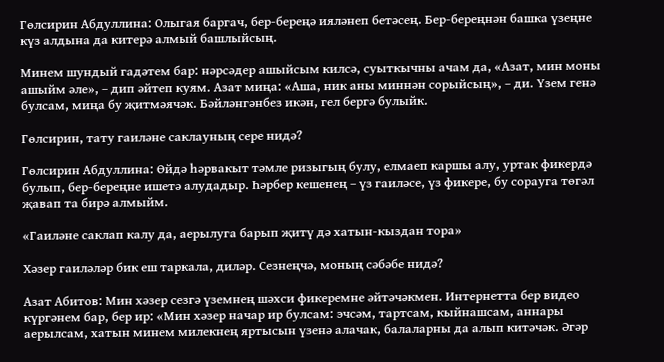Гөлсирин Абдуллина: Олыгая баргач, бер-береңә ияләнеп бетәсең. Бер-береңнән башка үзеңне күз алдына да китерә алмый башлыйсың.

Минем шундый гадәтем бар: нәрсәдер ашыйсым килсә, суыткычны ачам да, «Азат, мин моны ашыйм әле», – дип әйтеп куям. Азат миңа: «Аша, ник аны миннән сорыйсың», – ди. Үзем генә булсам, миңа бу җитмәячәк. Бәйләнгәнбез икән, гел бергә булыйк.

Гөлсирин, тату гаиләне саклауның сере нидә?

Гөлсирин Абдуллина: Өйдә һәрвакыт тәмле ризыгың булу, елмаеп каршы алу, уртак фикердә булып, бер-береңне ишетә алудадыр. Һәрбер кешенең – үз гаиләсе, үз фикере, бу сорауга төгәл җавап та бирә алмыйм.

«Гаиләне саклап калу да, аерылуга барып җитү дә хатын-кыздан тора»

Хәзер гаиләләр бик еш таркала, диләр. Сезнеңчә, моның сәбәбе нидә?

Азат Абитов: Мин хәзер сезгә үземнең шәхси фикеремне әйтәчәкмен. Интернетта бер видео күргәнем бар, бер ир: «Мин хәзер начар ир булсам: эчсәм, тартсам, кыйнашсам, аннары аерылсам, хатын минем милекнең яртысын үзенә алачак, балаларны да алып китәчәк. Әгәр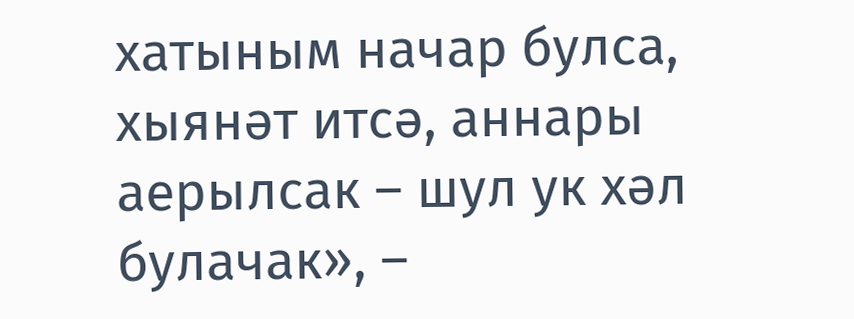хатыным начар булса, хыянәт итсә, аннары аерылсак – шул ук хәл булачак», –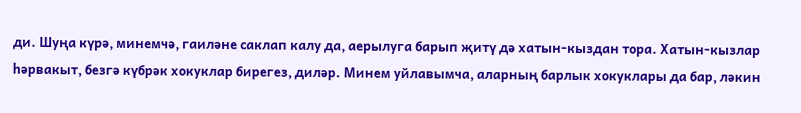ди. Шуңа күрә, минемчә, гаиләне саклап калу да, аерылуга барып җитү дә хатын-кыздан тора. Хатын-кызлар һәрвакыт, безгә күбрәк хокуклар бирегез, диләр. Минем уйлавымча, аларның барлык хокуклары да бар, ләкин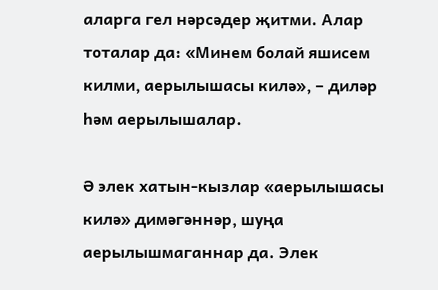аларга гел нәрсәдер җитми. Алар тоталар да: «Минем болай яшисем килми, аерылышасы килә», – диләр һәм аерылышалар.

Ә элек хатын-кызлар «аерылышасы килә» димәгәннәр, шуңа аерылышмаганнар да. Элек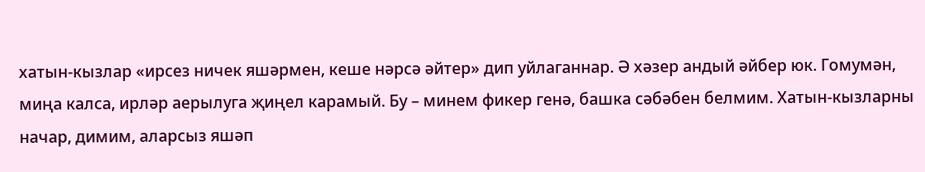хатын-кызлар «ирсез ничек яшәрмен, кеше нәрсә әйтер» дип уйлаганнар. Ә хәзер андый әйбер юк. Гомумән, миңа калса, ирләр аерылуга җиңел карамый. Бу – минем фикер генә, башка сәбәбен белмим. Хатын-кызларны начар, димим, аларсыз яшәп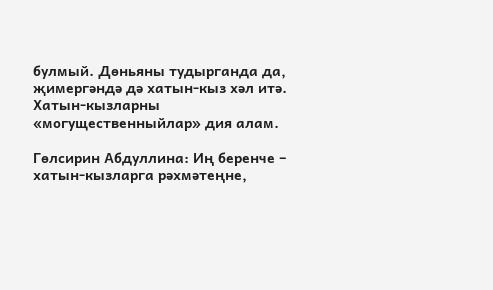булмый. Дөньяны тудырганда да, җимергәндә дә хатын-кыз хәл итә. Хатын-кызларны «могущественныйлар» дия алам.

Гөлсирин Абдуллина: Иң беренче – хатын-кызларга рәхмәтеңне,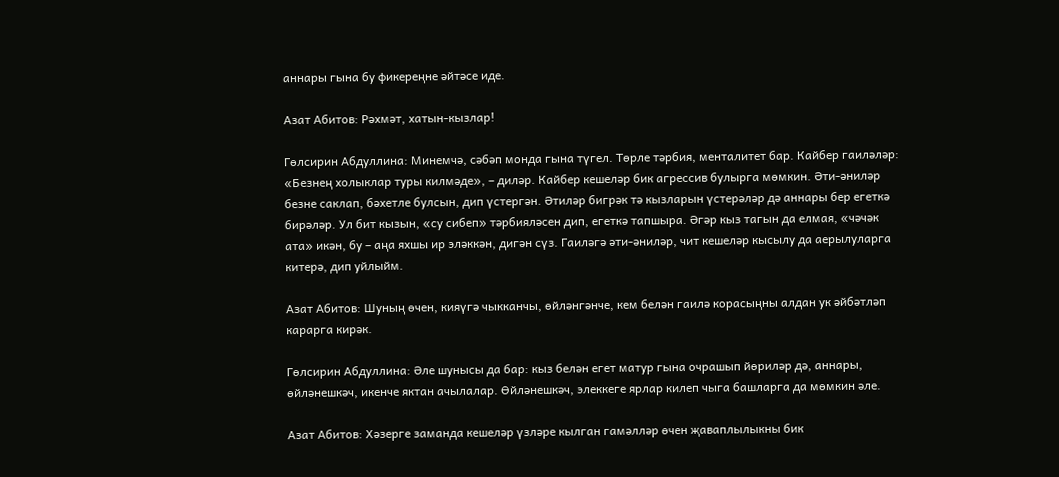аннары гына бу фикереңне әйтәсе иде.

Азат Абитов: Рәхмәт, хатын-кызлар!

Гөлсирин Абдуллина: Минемчә, сәбәп монда гына түгел. Төрле тәрбия, менталитет бар. Кайбер гаиләләр: «Безнең холыклар туры килмәде», – диләр. Кайбер кешеләр бик агрессив булырга мөмкин. Әти-әниләр безне саклап, бәхетле булсын, дип үстергән. Әтиләр бигрәк тә кызларын үстерәләр дә аннары бер егеткә бирәләр. Ул бит кызын, «су сибеп» тәрбияләсен дип, егеткә тапшыра. Әгәр кыз тагын да елмая, «чәчәк ата» икән, бу – аңа яхшы ир эләккән, дигән сүз. Гаиләгә әти-әниләр, чит кешеләр кысылу да аерылуларга китерә, дип уйлыйм.

Азат Абитов: Шуның өчен, кияүгә чыкканчы, өйләнгәнче, кем белән гаилә корасыңны алдан ук әйбәтләп карарга кирәк.

Гөлсирин Абдуллина: Әле шунысы да бар: кыз белән егет матур гына очрашып йөриләр дә, аннары, өйләнешкәч, икенче яктан ачылалар. Өйләнешкәч, элеккеге ярлар килеп чыга башларга да мөмкин әле.

Азат Абитов: Хәзерге заманда кешеләр үзләре кылган гамәлләр өчен җаваплылыкны бик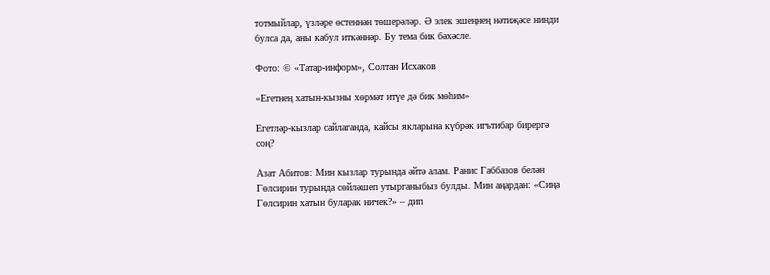тотмыйлар, үзләре өстеннән төшерәләр. Ә элек эшеңнең нәтиҗәсе нинди булса да, аны кабул иткәннәр. Бу тема бик бәхәсле.

Фото: © «Татар-информ», Солтан Исхаков

«Егетнең хатын-кызны хөрмәт итүе дә бик мөһим»

Егетләр-кызлар сайлаганда, кайсы якларына күбрәк игътибар бирергә соң?

Азат Абитов: Мин кызлар турында әйтә алам. Ранис Габбазов белән Гөлсирин турында сөйләшеп утырганыбыз булды. Мин аңардан: «Сиңа Гөлсирин хатын буларак ничек?» – дип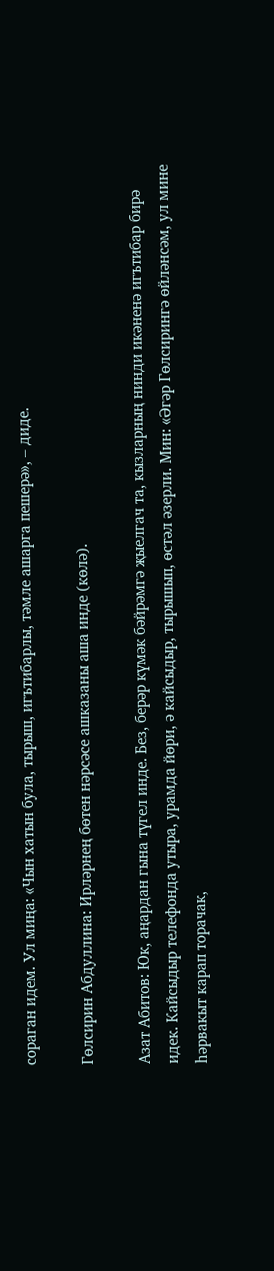сораган идем. Ул миңа: «Чын хатын була, тырыш, игътибарлы, тәмле ашарга пешерә», – диде.

Гөлсирин Абдуллина: Ирләрнең бөтен нәрсәсе ашказаны аша инде (көлә).

Азат Абитов: Юк, аңардан гына түгел инде. Без, берәр күмәк бәйрәмгә җыелгач та, кызларның нинди икәненә игътибар бирә идек. Кайсыдыр телефонда утыра, урамда йөри, ә кайсыдыр, тырышып, өстәл әзерли. Мин: «Әгәр Гөлсирингә өйләнсәм, ул мине һәрвакыт карап торачак,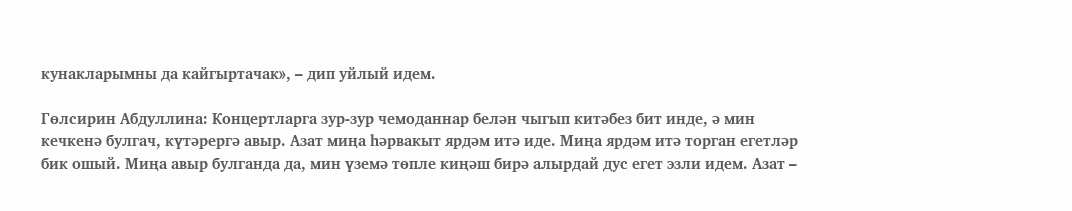кунакларымны да кайгыртачак», – дип уйлый идем.

Гөлсирин Абдуллина: Концертларга зур-зур чемоданнар белән чыгып китәбез бит инде, ә мин кечкенә булгач, күтәрергә авыр. Азат миңа һәрвакыт ярдәм итә иде. Миңа ярдәм итә торган егетләр бик ошый. Миңа авыр булганда да, мин үземә төпле киңәш бирә алырдай дус егет эзли идем. Азат –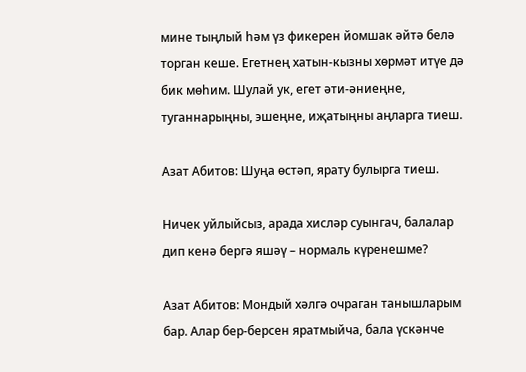мине тыңлый һәм үз фикерен йомшак әйтә белә торган кеше. Егетнең хатын-кызны хөрмәт итүе дә бик мөһим. Шулай ук, егет әти-әниеңне, туганнарыңны, эшеңне, иҗатыңны аңларга тиеш.

Азат Абитов: Шуңа өстәп, ярату булырга тиеш.

Ничек уйлыйсыз, арада хисләр суынгач, балалар дип кенә бергә яшәү – нормаль күренешме?

Азат Абитов: Мондый хәлгә очраган танышларым бар. Алар бер-берсен яратмыйча, бала үскәнче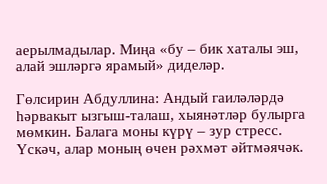аерылмадылар. Миңа «бу – бик хаталы эш, алай эшләргә ярамый» диделәр.

Гөлсирин Абдуллина: Андый гаиләләрдә һәрвакыт ызгыш-талаш, хыянәтләр булырга мөмкин. Балага моны күрү – зур стресс. Үскәч, алар моның өчен рәхмәт әйтмәячәк.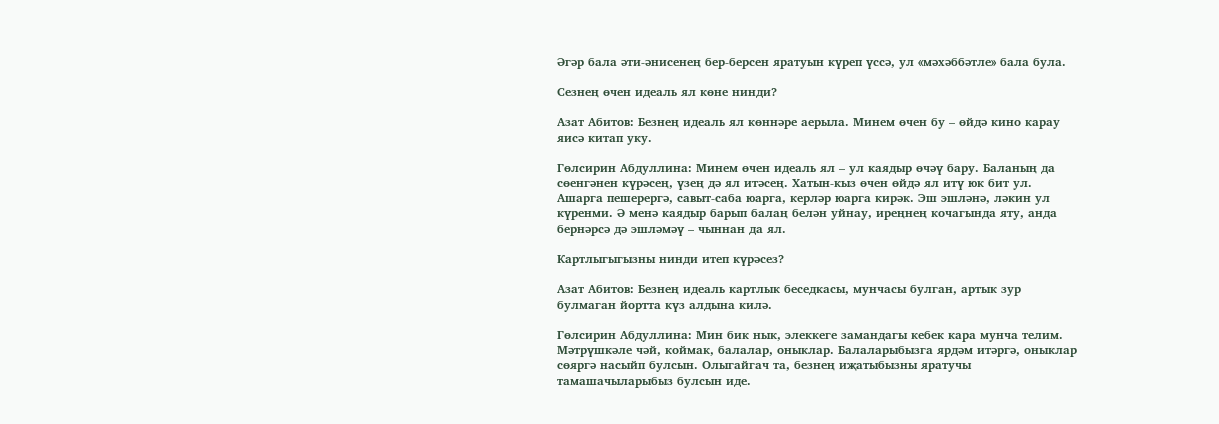Әгәр бала әти-әнисенең бер-берсен яратуын күреп үссә, ул «мәхәббәтле» бала була.

Сезнең өчен идеаль ял көне нинди?

Азат Абитов: Безнең идеаль ял көннәре аерыла. Минем өчен бу – өйдә кино карау яисә китап уку.

Гөлсирин Абдуллина: Минем өчен идеаль ял – ул каядыр өчәү бару. Баланың да сөенгәнен күрәсең, үзең дә ял итәсең. Хатын-кыз өчен өйдә ял итү юк бит ул. Ашарга пешерергә, савыт-саба юарга, керләр юарга кирәк. Эш эшләнә, ләкин ул күренми. Ә менә каядыр барып балаң белән уйнау, иреңнең кочагында яту, анда бернәрсә дә эшләмәү – чыннан да ял.

Картлыгыгызны нинди итеп күрәсез?

Азат Абитов: Безнең идеаль картлык беседкасы, мунчасы булган, артык зур булмаган йортта күз алдына килә.

Гөлсирин Абдуллина: Мин бик нык, элеккеге замандагы кебек кара мунча телим. Мәтрүшкәле чәй, коймак, балалар, оныклар. Балаларыбызга ярдәм итәргә, оныклар сөяргә насыйп булсын. Олыгайгач та, безнең иҗатыбызны яратучы тамашачыларыбыз булсын иде.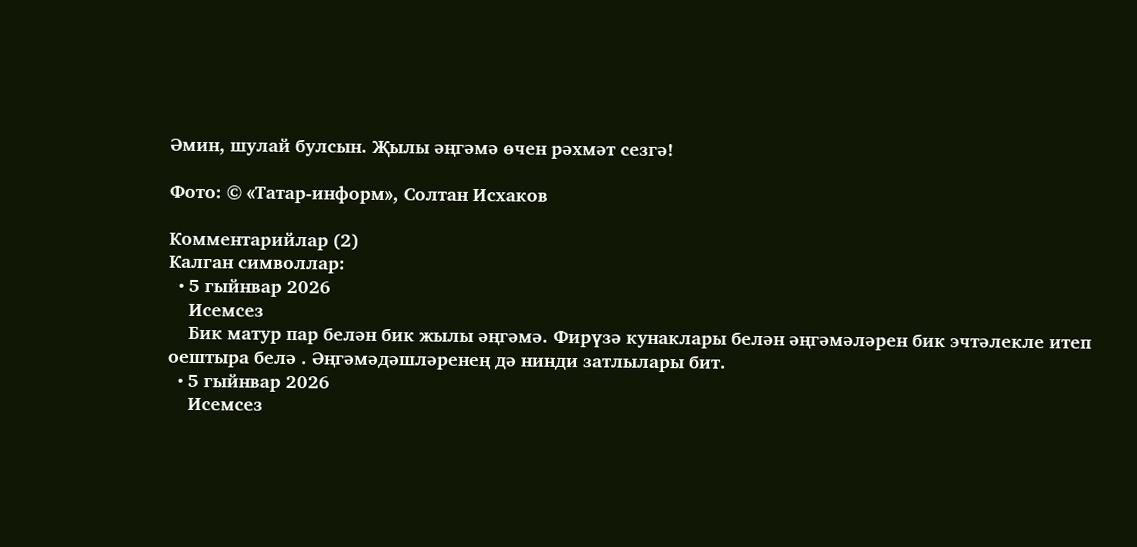Әмин, шулай булсын. Җылы әңгәмә өчен рәхмәт сезгә!

Фото: © «Татар-информ», Солтан Исхаков

Комментарийлар (2)
Калган символлар:
  • 5 гыйнвар 2026
    Исемсез
    Бик матур пар белән бик жылы әңгәмә. Фирүзә кунаклары белән әңгәмәләрен бик эчтәлекле итеп оештыра белә . Әңгәмәдәшләренең дә нинди затлылары бит.
  • 5 гыйнвар 2026
    Исемсез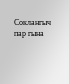Соклангыч пар гына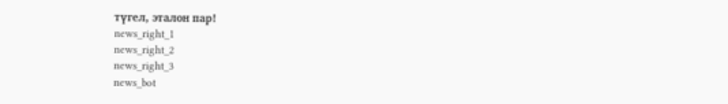түгел, эталон пар!
news_right_1
news_right_2
news_right_3
news_bot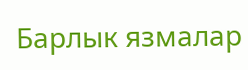Барлык язмалар